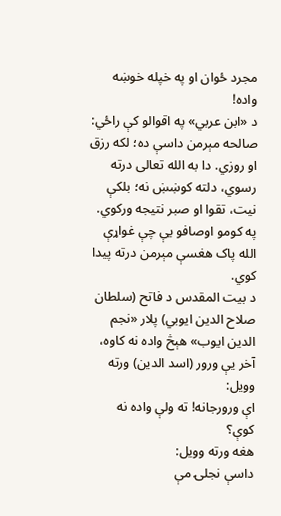مجرد ځوان او په خپله خوښه واده!
د «ابن عربي» په اقوالو کې راځي:
صالحه مېرمن داسې ده؛ لکه رزق او روزي. دا به الله تعالی درته رسوي، دلته کوښښ نه؛ بلکې نیت، تقوا او صبر نتیجه ورکوي. په کومو اوصافو یې چې غواړې الله پاک هغسې مېرمن درته پیدا کوي.
د بیت المقدس د فاتح (سلطان صلاح الدین ایوبي) پلار «نجم الدین ایوب» هېڅ واده نه کاوه، آخر یې ورور (اسد الدین) ورته وویل:
اې ورورجانه! ته ولې واده نه کوې؟
هغه ورته وویل:
داسې نجلۍ مې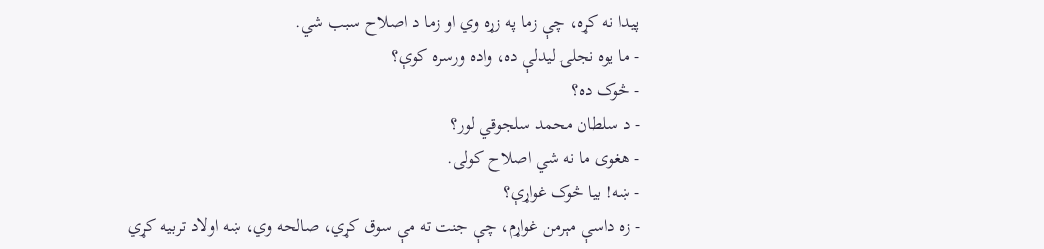پیدا نه کړه، چې زما په زړه وي او زما د اصلاح سبب شي.
- ما یوه نجلۍ لیدلې ده، واده ورسره کوې؟
- څوک ده؟
- د سلطان محمد سلجوقي لور؟
- هغوی ما نه شي اصلاح کولی.
- ښه! بیا څوک غواړې؟
- زه داسې مېرمن غواړم، چې جنت ته مې سوق کړي، صالحه وي، ښه اولاد تربیه کړي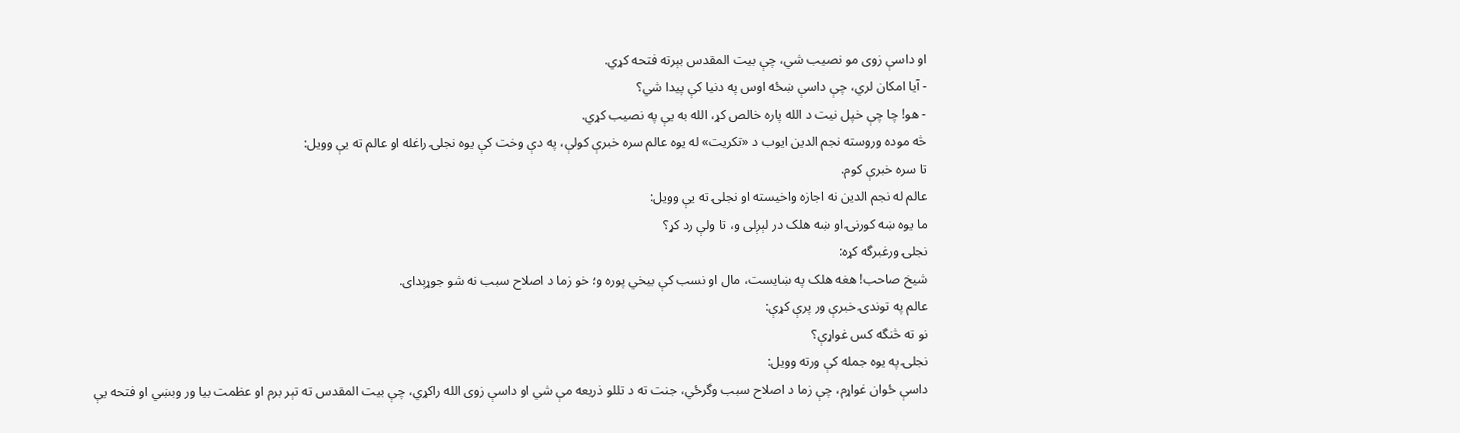او داسې زوی مو نصیب شي، چې بیت المقدس بېرته فتحه کړي.
- آیا امکان لري، چې داسې ښځه اوس په دنیا کې پیدا شي؟
- هو! چا چې خپل نیت د الله پاره خالص کړ، الله به یې په نصیب کړي.
څه موده وروسته نجم الدین ایوب د «تکریت» له یوه عالم سره خبرې کولې، په دې وخت کې یوه نجلۍ راغله او عالم ته یې وویل:
تا سره خبرې کوم.
عالم له نجم الدین نه اجازه واخیسته او نجلۍ ته یې وویل:
ما یوه ښه کورنۍ او ښه هلک در لېږلی و، تا ولې رد کړ؟
نجلۍ ورغبرگه کړه:
شیخ صاحب! هغه هلک په ښایست، مال او نسب کې بیخي پوره و؛ خو زما د اصلاح سبب نه شو جوړېدای.
عالم په توندۍ خبرې ور پرې کړې:
نو ته څنگه کس غواړې؟
نجلۍ په یوه جمله کې ورته وویل:
داسې ځوان غواړم، چې زما د اصلاح سبب وگرځي، جنت ته د تللو ذریعه مې شي او داسې زوی الله راکړي، چې بیت المقدس ته تېر برم او عظمت بیا ور وبښي او فتحه یې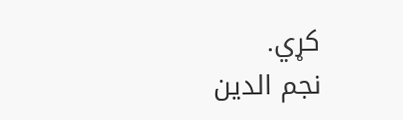کړي.
نجم الدین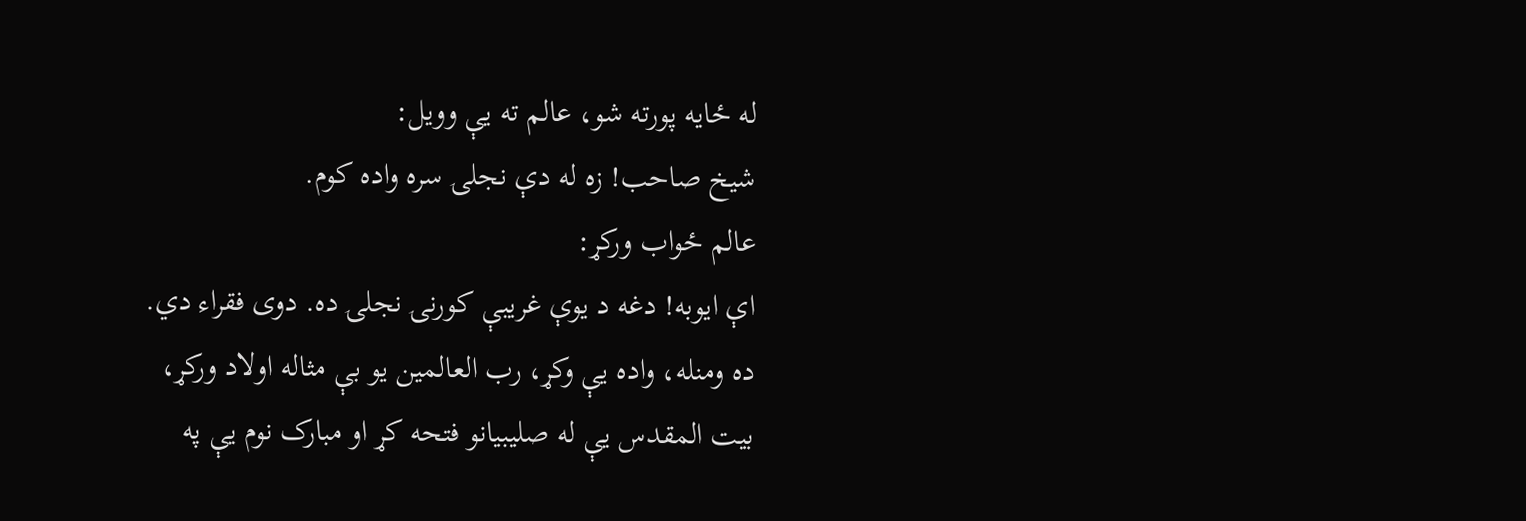له ځایه پورته شو، عالم ته یې وویل:
شیخ صاحب! زه له دې نجلۍ سره واده کوم.
عالم ځواب ورکړ:
اې ایوبه! دغه د یوې غريبې کورنۍ نجلۍ ده. دوی فقراء دي.
ده ومنله، واده یې وکړ، رب العالمین یو بې مثاله اولاد ورکړ، بیت المقدس یې له صلیبیانو فتحه کړ او مبارک نوم یې په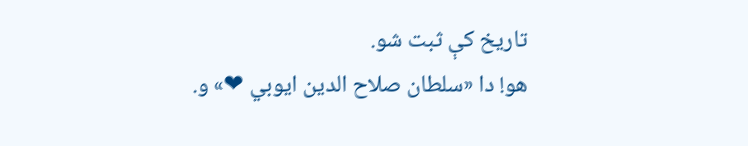تاریخ کې ثبت شو.
هو! دا «سلطان صلاح الدین ایوبي ❤» و.